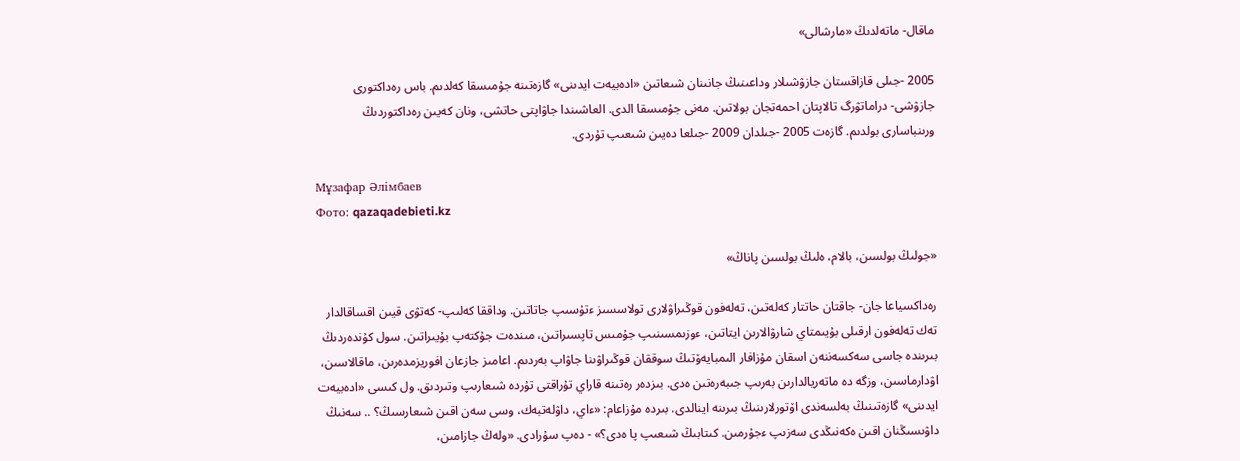ماقال- ماتەلدىڭ «مارشالى»

2005 -جىلى قازاقستان جازۋشىلار وداعىنىڭ جانىنان شىعاتىن «ادەبيەت ايدىنى» گازەتىنە جۇمىسقا كەلدىم. باس رەداكتورى جازۋشى- دراماتۋرگ تالاپتان احمەتجان بولاتىن. مەنى جۇمىسقا الدى. العاشىندا جاۋاپتى حاتشى، ونان كەيىن رەداكتوردىڭ ورىنباسارى بولدىم. گازەت 2005 -جىلدان 2009 -جىلعا دەيىن شىعىپ تۇردى.

Мұзафар Әлімбаев
Фото: qazaqadebieti.kz

«جولىڭ بولسىن، بالام، ەلىڭ بولسىن پاناڭ»

رەداكسياعا جان- جاقتان حاتتار كەلەتىن، تەلەفون قوڭىراۋلارى تولاسسىز ءتۇسىپ جاتاتىن. وداققا كەلىپ- كەتۋى قيىن اقساقالدار تەك تەلەفون ارقىلى بۇيىمتاي شارۋالارىن ايتاتىن، ءوزىمسىنىپ جۇمىس تاپسىراتىن، مىندەت جۇكتەپ بۇيىراتىن. سول كۇندەردىڭ بىرىندە جاسى سەكسەننەن اسقان مۇزافار الىمبايەۆتىڭ سوققان قوڭىراۋىنا جاۋاپ بەردىم. اعامىز جازعان افوريزمدەرىن، ماقالاسىن، اۋدارماسىن، وزگە دە ماتەريالدارىن بەرىپ جىبەرەتىن ەدى. بىزدەر رەتىنە قاراي تۇراقتى تۇردە شىعارىپ وتىردىق. ول كىسى «ادەبيەت ايدىنى» گازەتىنىڭ بەلسەندى اۆتورلارىنىڭ بىرىنە اينالدى. بىردە مۇزاعام: «ءاي، داۋلەتبەك، وسى سەن اقىن شىعارسىڭ؟ .. سەنىڭ داۋىسىڭنان اقىن ەكەنىڭدى سەزىپ ءجۇرمىن. كىتابىڭ شىعىپ پا ەدى؟» - دەپ سۇرادى. «ولەڭ جازامىن،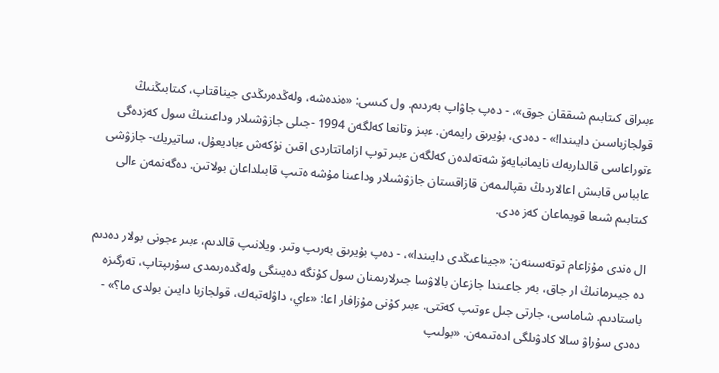ءبىراق كىتابىم شىققان جوق»، - دەپ جاۋاپ بەردىم. ول كىسى: «ەندەشە، ولەڭدەرىڭدى جيناقتاپ، كىتابىڭنىڭ قولجازباسىن دايىندا!» - دەدى، بۇيرىق رايمەن. ءبىز وتانعا كەلگەن 1994 -جىلى جازۋشىلار وداعىنىڭ سول كەزدەگى ءتوراعاسى قالداربەك نايمانبايەۆ شەتەلدەن كەلگەن ءبىر توپ ازاماتتاردى اقىن نۇكەش ءباديعۇل، ساتيريك- جازۋشى عابباس قابىش اعالاردىڭ ىقپالىمەن قازاقستان جازۋشىلار وداعىنا مۇشە ەتىپ قابىلداعان بولاتىن. دەگەنمەن ءالى كىتابىم شىعا قويماعان كەز ەدى.

ال ەندى مۇزاعام توتەسىنەن: «جيناعىڭدى دايىندا»، - دەپ بۇيرىق بەرىپ وتىر. ويلانىپ قالدىم، ءبىر ءجونى بولار دەدىم دە جيىرمانىڭ ار جاق، بەر جاعىندا جازعان بالاۋسا جىرلارىمنان سول كۇنگە دەيىنگى ولەڭدەرىمدى سۇرىپتاپ، تەرگىزە باستادىم. شاماسى، جارتى جىل ءوتىپ كەتتى. ءبىر كۇنى مۇزافار اعا: «ءاي، داۋلەتبەك، قولجازبا دايىن بولدى ما؟» - دەدى سۇراۋ سالا كادۋىلگى ادەتىمەن. «بولىپ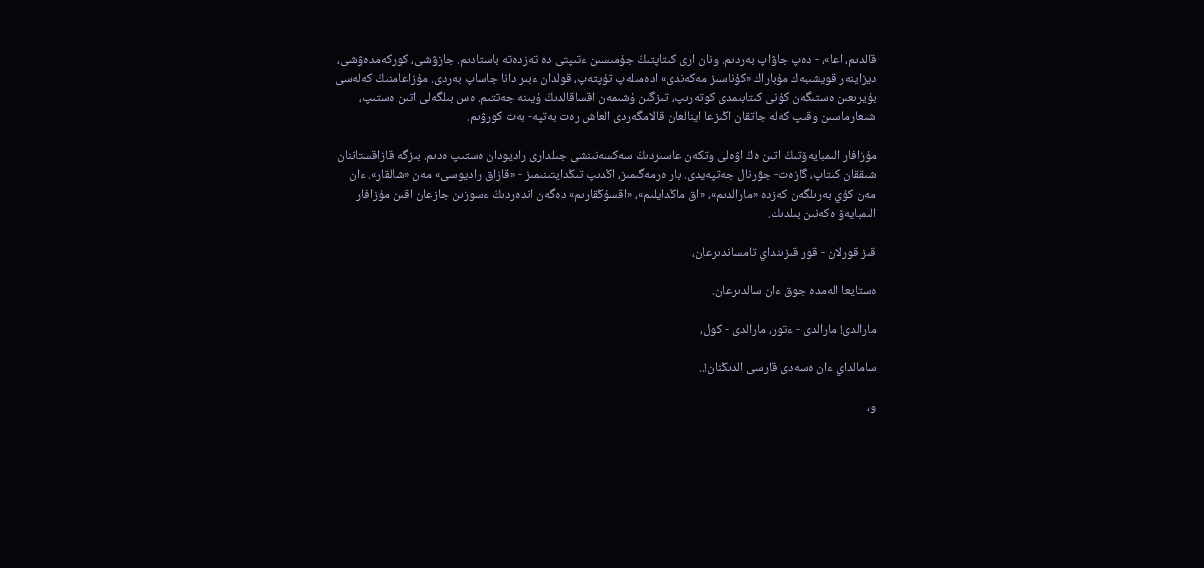قالدىم، اعا»، - دەپ جاۋاپ بەردىم. ونان ارى كىتاپتىڭ جۇمىسىن ءتىپتى دە تەزدەتە باستادىم. جازۋشى، كوركەمدەۋشى، ديزاينەر قويشىبەك مۇباراك «كۇناسىز مەكەندى» ادەمىلەپ تۇپتەپ، قولدان ءبىر دانا جاساپ بەردى. مۇزاعامنىڭ كەلەسى بۇيرىعىن ەستىگەن كۇنى كىتابىمدى كوتەرىپ، تىزگىن ۇشىمەن اقساقالدىڭ ۇيىنە جەتتىم. ەس بىلگەلى اتىن ەستىپ، شىعارماسىن وقىپ كەلە جاتقان اڭىزعا اينالعان قالامگەردى العاش رەت بەتپە- بەت كورۋىم.

مۇزافار الىمبايەۆتىڭ اتىن ەڭ اۋەلى وتكەن عاسىردىڭ سەكسەنىنشى جىلدارى راديودان ەستىپ ەدىم. بىزگە قازاقستاننان شىققان كىتاپ، گازەت- جۋرنال جەتپەيدى. بار ەرمەگىمىز، اڭدىپ تىڭدايتىنىمىز - «قازاق راديوسى» مەن «شالقار». ءان مەن كۇي بەرىلگەن كەزدە «مارالدىم»، «اق ماڭدايلىم»، «اقسۇڭقارىم» دەگەن اندەردىڭ ءسوزىن جازعان اقىن مۇزافار الىمبايەۆ ەكەنىن بىلدىك.

قىز قورلان - قور قىزىنداي تامساندىرعان،

ەستايعا الەمدە جوق ءان سالدىرعان.

مارالدى! مارالدى - ءتور، مارالدى - كول،

سامالداي ءان ەسەدى قارسى الدىڭنان!..

و،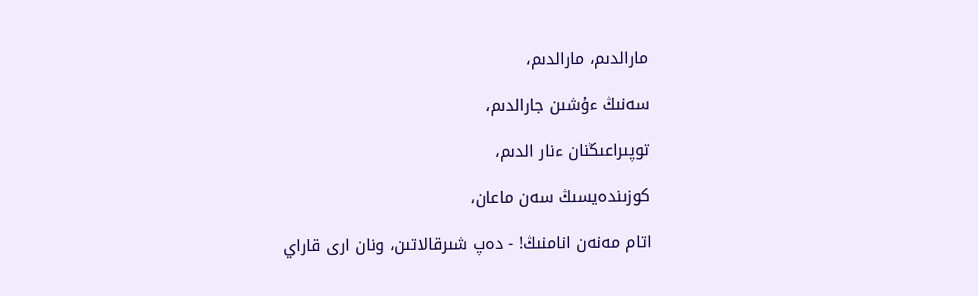مارالدىم، مارالدىم،

سەنىڭ ءۇشىن جارالدىم،

توپىراعىڭنان ءنار الدىم،

كوزىندەيسىڭ سەن ماعان،

اتام مەنەن انامنىڭ! - دەپ شىرقالاتىن، ونان ارى قاراي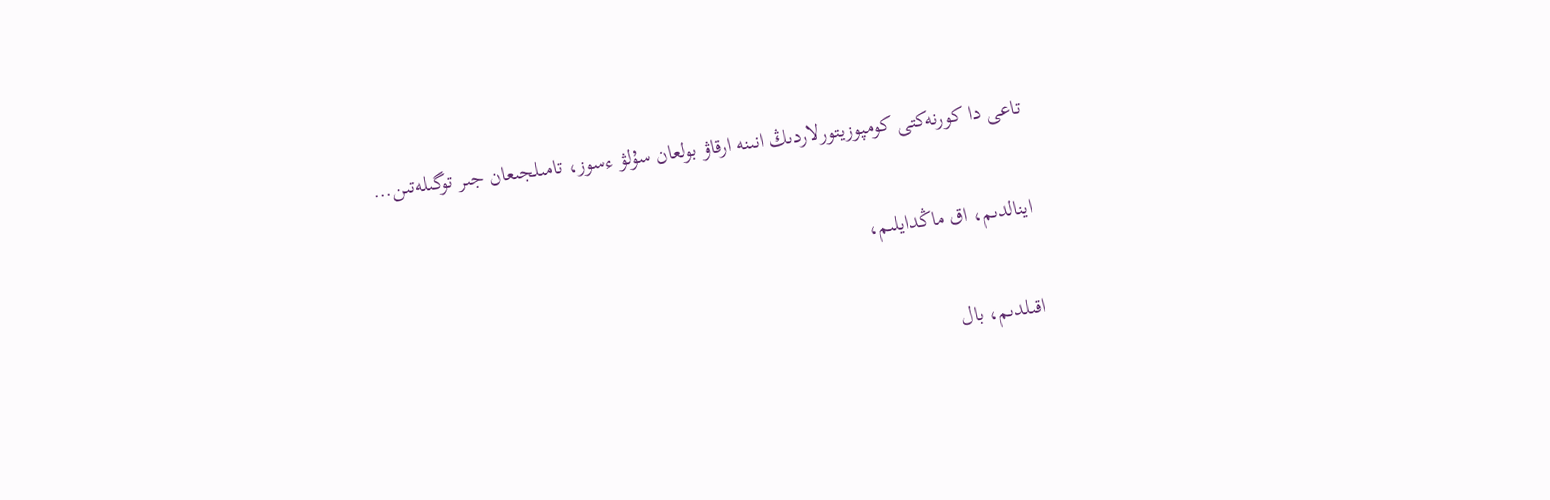تاعى دا كورنەكتى كومپوزيتورلاردىڭ انىنە ارقاۋ بولعان سۇلۋ ءسوز، تامىلجىعان جىر توگىلەتىن…

اينالدىم، اق ماڭدايلىم،

اقىلدىم، بال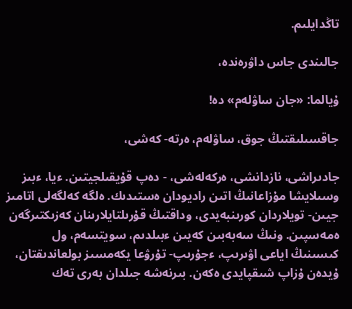تاڭدايلىم.

جالىندى جاس داۋرەندە،

ۇيالما: «جان ساۋلەم» دە!

جاقسىلىقتىڭ جوق، ساۋلەم، ەرتە- كەشى،

جادىراشى، نازدانشى، ەركەلەشى، - دەپ قۇيقىلجيتىن. ءيا، ءبىز وسىلايشا مۇزاعانىڭ اتىن راديودان ەستىدىك. ەلگە كەلگەلى اتامىز جيىن- تويلاردان كورىنبەيدى، وداقتىڭ قۇرىلتايلارىنان كەزىكتىرگەن ەمەسپىن. ونىڭ سەبەبىن كەيىن ءبىلدىم، سويتسەم، ول كىسىنىڭ اياعى اۋىرىپ، ءجۇرىپ- تۇرۋعا يكەمسىز بولعاندىقتان، ۇيدەن ۇزاپ شىقپايدى ەكەن. بىرنەشە جىلدان بەرى تەك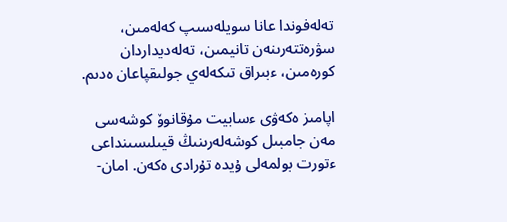تەلەفوندا عانا سويلەسىپ كەلەمىن، سۋرەتتەرىنەن تانيمىن، تەلەديداردان كورەمىن، ءبىراق تىكەلەي جولىقپاعان ەدىم.

اپامىز ەكەۋى ءسابيت مۇقانوۆ كوشەسى مەن جامبىل كوشەلەرىنىڭ قيىلىسىنداعى ءتورت بولمەلى ۇيدە تۇرادى ەكەن. امان-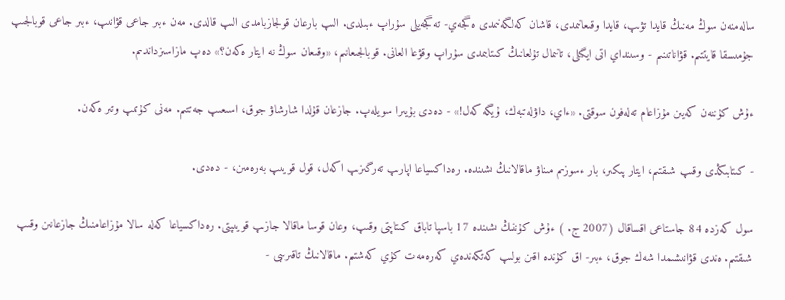سالەمنەن سوڭ مەنىڭ قايدا تۋىپ، قايدا وقىعانىمدى، قاشان كەلگەنىمدى ەگجەي- تەگجەيلى سۇراپ ءبىلدى. الىپ بارعان قولجازبامدى الىپ قالدى. مەن ءبىر جاعى قۋانىپ، ءبىر جاعى قوبالجىپ جۇمىسقا قايتتىم. قۋاناتىنىم - وسىنداي اتى ايگىلى، تانىمال تۇلعانىڭ كىتابىمدى سۇراپ وقۋعا العانى. قوبالجىعانىم، «وقىعان سوڭ نە ايتار ەكەن؟» دەپ مازاسىزداندىم.

ءۇش كۇننەن كەيىن مۇزاعام تەلەفون سوقتى. «ءاي، داۋلەتبەك، ۇيگە كەل!» - دەدى بۇيىرا سويلەپ. جازعان قۇلدا شارشاۋ جوق، اسىعىپ جەتتىم. مەنى كۇتىپ وتىر ەكەن.

- كىتابىڭدى وقىپ شىقتىم، ايتار پىكىر، بار ءسوزىم مىناۋ ماقالانىڭ ىشىندە. رەداكسياعا اپارىپ تەرگىزىپ اكەل، قول قويىپ بەرەمىن، - دەدى.

سول كەزدە 84 جاستاعى اقساقال (2007 ج. ) ءۇش كۇننىڭ ىشىندە 17 باسپا تاباق كىتاپتى وقىپ، وعان قوسا ماقالا جازىپ قويىپتى. رەداكسياعا كەلە سالا مۇزاعامنىڭ جازعانىن وقىپ شىقتىم. ەندى قۋانىشىمدا شەك جوق، ءبىر- اق كۇندە اقىن بولىپ كەتكەندەي كەرەمەت كۇي كەشتىم. ماقالانىڭ تاقىرىبى -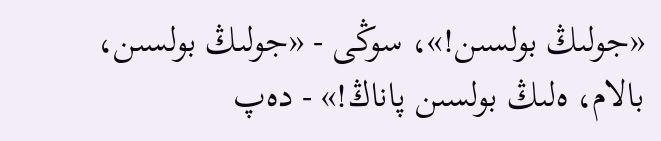«جولىڭ بولسىن!»، سوڭى - «جولىڭ بولسىن، بالام، ەلىڭ بولسىن پاناڭ!» - دەپ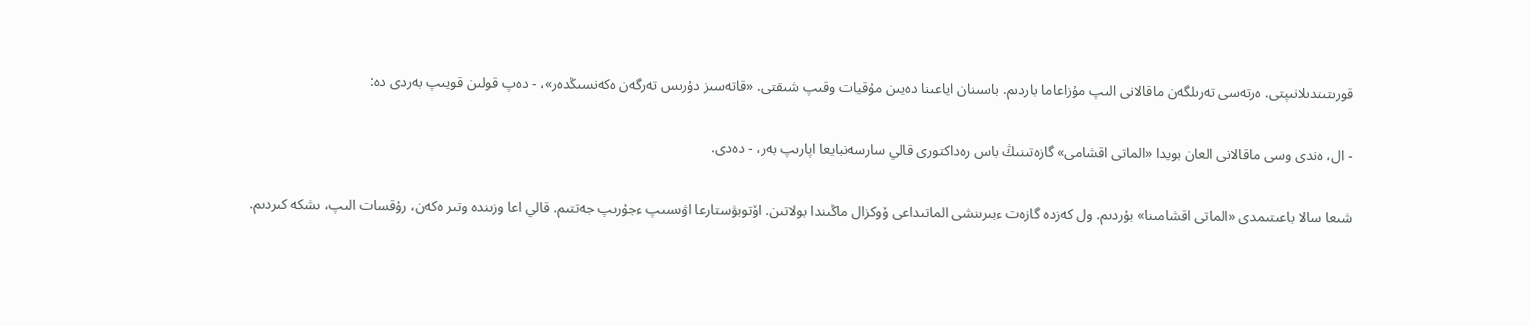قورىتىندىلانىپتى. ەرتەسى تەرىلگەن ماقالانى الىپ مۇزاعاما باردىم. باسىنان اياعىنا دەيىن مۇقيات وقىپ شىقتى. «قاتەسىز دۇرىس تەرگەن ەكەنسىڭدەر»، - دەپ قولىن قويىپ بەردى دە:

- ال، ەندى وسى ماقالانى العان بويدا «الماتى اقشامى» گازەتىنىڭ باس رەداكتورى قالي سارسەنبايعا اپارىپ بەر، - دەدى.

شىعا سالا باعىتىمدى «الماتى اقشامىنا» بۇردىم. ول كەزدە گازەت ءبىرىنشى الماتىداعى ۆوكزال ماڭىندا بولاتىن. اۆتوبۋستارعا اۋىسىپ ءجۇرىپ جەتتىم. قالي اعا وزىندە وتىر ەكەن، رۇقسات الىپ، ىشكە كىردىم.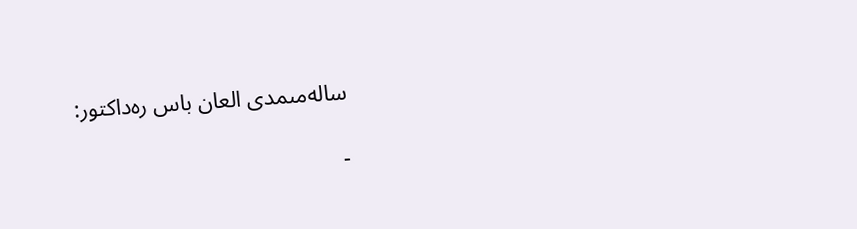سالەمىمدى العان باس رەداكتور:

-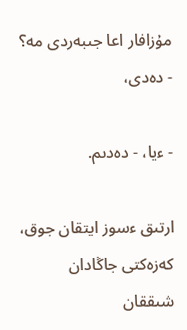مۇزافار اعا جىبەردى مە؟ - دەدى،

- ءيا، - دەدىم.

ارتىق ءسوز ايتقان جوق، كەزەكتى جاڭادان شىققان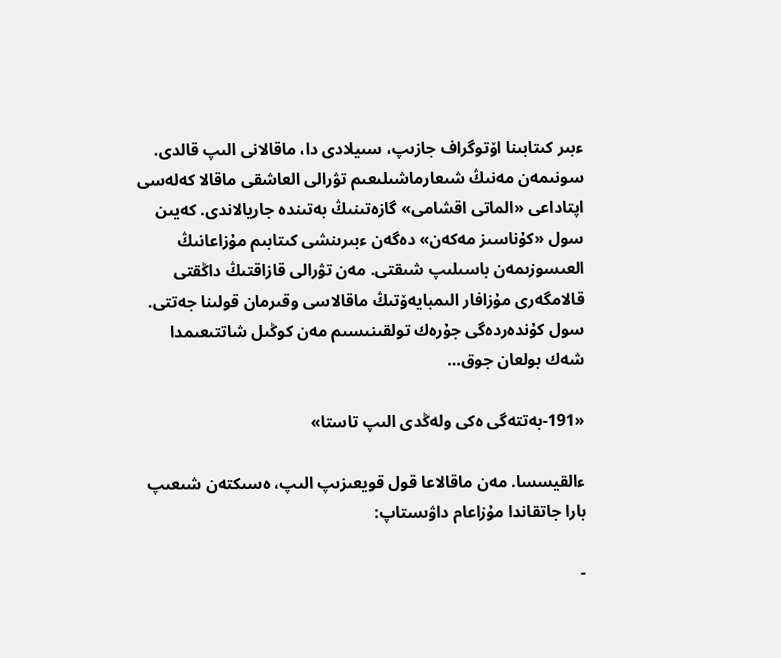ءبىر كىتابىنا اۆتوگراف جازىپ، سىيلادى دا، ماقالانى الىپ قالدى. سونىمەن مەنىڭ شىعارماشىلىعىم تۋرالى العاشقى ماقالا كەلەسى اپتاداعى «الماتى اقشامى» گازەتىنىڭ بەتىندە جاريالاندى. كەيىن سول «كۇناسىز مەكەن» دەگەن ءبىرىنشى كىتابىم مۇزاعانىڭ العىسوزىمەن باسىلىپ شىقتى. مەن تۋرالى قازاقتىڭ داڭقتى قالامگەرى مۇزافار الىمبايەۆتىڭ ماقالاسى وقىرمان قولىنا جەتتى. سول كۇندەردەگى جۇرەك تولقىنىسىم مەن كوڭىل شاتتىعىمدا شەك بولعان جوق…

«191-بەتتەگى ەكى ولەڭدى الىپ تاستا»

ءالقيسسا. مەن ماقالاعا قول قويعىزىپ الىپ، ەسىكتەن شىعىپ بارا جاتقاندا مۇزاعام داۋىستاپ:

-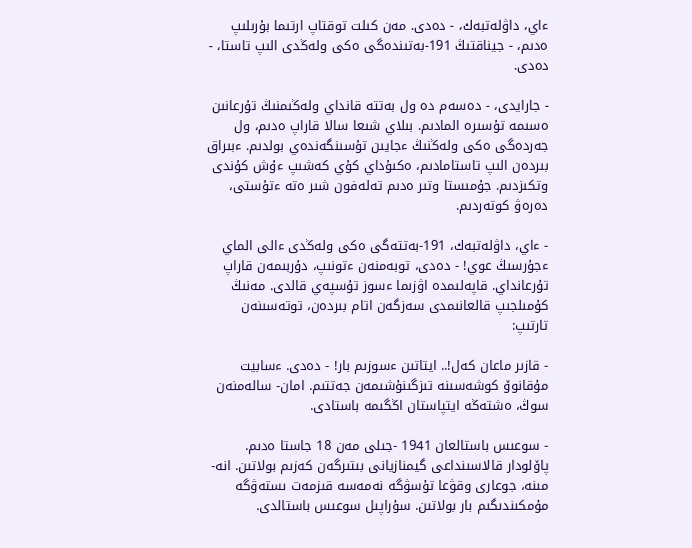ءاي، داۋلەتبەك، - دەدى. مەن كىلت توقتاپ ارتىما بۇرىلىپ ەدىم، - جيناقتىڭ 191-بەتىندەگى ەكى ولەڭدى الىپ تاستا، - دەدى.

- جارايدى، - دەسەم دە ول بەتتە قانداي ولەڭىمنىڭ تۇرعانىن ەسىمە تۇسىرە المادىم. بىلاي شىعا سالا قاراپ ەدىم، ول جەردەگى ەكى ولەڭنىڭ ءجايىن تۇسىنگەندەي بولدىم. ءبىراق بىردەن الىپ تاستامادىم، ەكىۇداي كۇي كەشىپ ءۇش كۇندى وتكىزدىم. جۇمىستا وتىر ەدىم تەلەفون شىر ەتە ءتۇستى، دەرەۋ كوتەردىم.

- ءاي، داۋلەتبەك، 191-بەتتەگى ەكى ولەڭدى ءالى الماي ءجۇرسىڭ عوي! - دەدى، توبەمنەن ءتونىپ، دۇربىمەن قاراپ تۇرعانداي. قاپەلىمدە اۋزىما ءسوز تۇسپەي قالدى. مەنىڭ كۇمىلجىپ قالعانىمدى سەزگەن اتام بىردەن، توتەسىنەن تارتىپ:

- قازىر ماعان كەل!.. ايتاتىن ءسوزىم بار! - دەدى. ءسابيت مۇقانوۆ كوشەسىنە تىزگىنۇشىمەن جەتتىم. امان- سالەمنەن سوڭ، ەشتەڭە ايتپاستان اڭگىمە باستادى.

- سوعىس باستالعان 1941 -جىلى مەن 18 جاستا ەدىم. پاۆلودار قالاسىنداعى گيمنازيانى بىتىرگەن كەزىم بولاتىن. انە- مىنە، جوعارى وقۋعا تۇسۋگە نەمەسە قىزمەت ىستەۋگە مۇمكىندىگىم بار بولاتىن. سۇراپىل سوعىس باستالدى.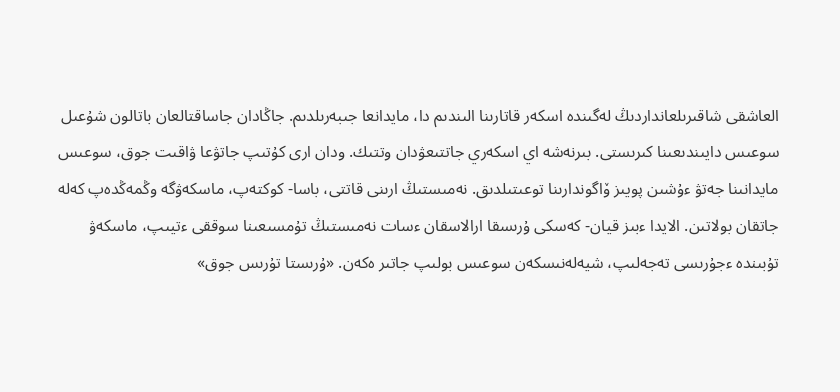العاشقى شاقىرىلعانداردىڭ لەگىندە اسكەر قاتارىنا الىندىم دا، مايدانعا جىبەرىلدىم. جاڭادان جاساقتالعان باتالون شۇعىل سوعىس دايىندىعىنا كىرىستى. بىرنەشە اي اسكەري جاتتىعۋدان وتتىك. ودان ارى كۇتىپ جاتۋعا ۋاقىت جوق، سوعىس مايدانىنا جەتۋ ءۇشىن پويىز ۆاگوندارىنا توعىتىلدىق. نەمىستىڭ ارىنى قاتتى، باسا- كوكتەپ، ماسكەۋگە وڭمەڭدەپ كەلە جاتقان بولاتىن. الايدا ءبىز قيان- كەسكى ۇرىسقا ارالاسقان ءسات نەمىستىڭ تۇمسىعىنا سوققى ءتيىپ، ماسكەۋ تۇبىندە ءجۇرىسى تەجەلىپ، شيەلەنىسكەن سوعىس بولىپ جاتىر ەكەن. «ۇرىستا تۇرىس جوق»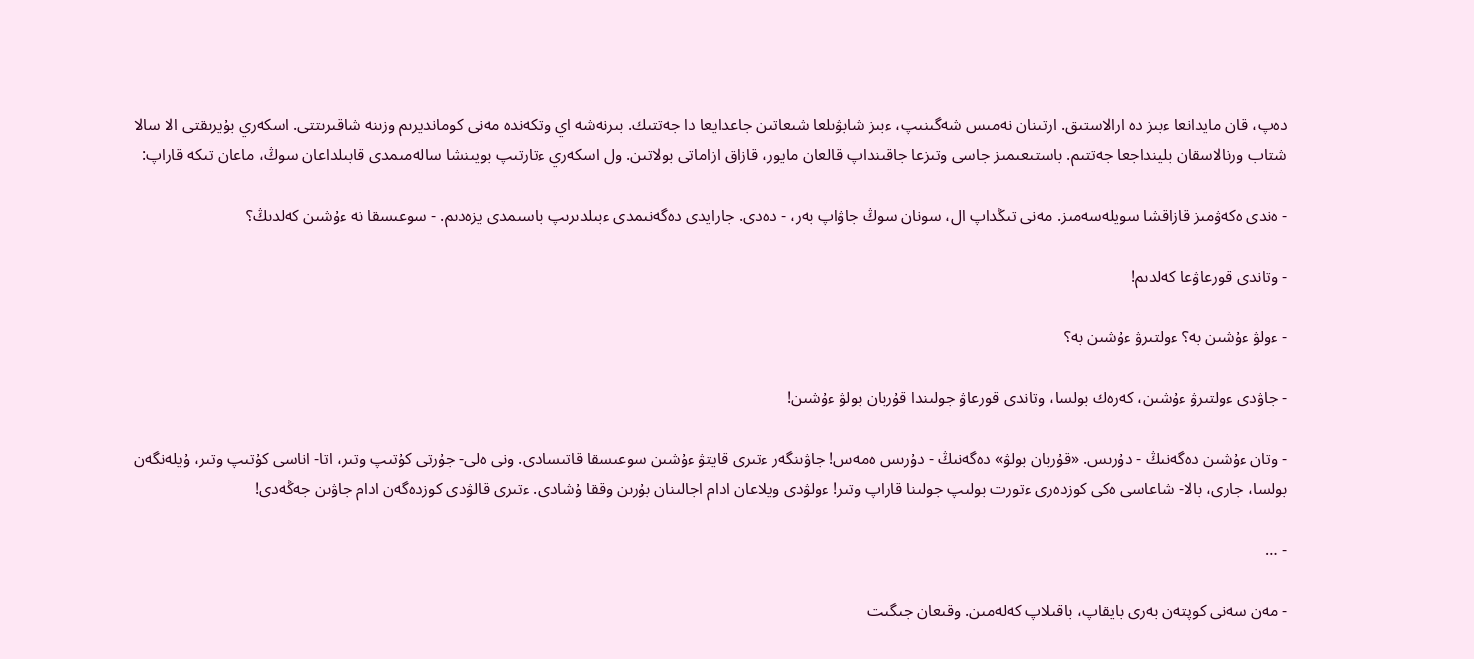دەپ، قان مايدانعا ءبىز دە ارالاستىق. ارتىنان نەمىس شەگىنىپ، ءبىز شابۋىلعا شىعاتىن جاعدايعا دا جەتتىك. بىرنەشە اي وتكەندە مەنى كومانديرىم وزىنە شاقىرىتتى. اسكەري بۇيرىقتى الا سالا شتاب ورنالاسقان بلينداجعا جەتتىم. باستىعىمىز جاسى وتىزعا جاقىنداپ قالعان مايور، قازاق ازاماتى بولاتىن. ول اسكەري ءتارتىپ بويىنشا سالەمىمدى قابىلداعان سوڭ، ماعان تىكە قاراپ:

- ەندى ەكەۋمىز قازاقشا سويلەسەمىز. مەنى تىڭداپ ال، سونان سوڭ جاۋاپ بەر، - دەدى. جارايدى دەگەنىمدى ءبىلدىرىپ باسىمدى يزەدىم. - سوعىسقا نە ءۇشىن كەلدىڭ؟

- وتاندى قورعاۋعا كەلدىم!

- ءولۋ ءۇشىن بە؟ ءولتىرۋ ءۇشىن بە؟

- جاۋدى ءولتىرۋ ءۇشىن، كەرەك بولسا، وتاندى قورعاۋ جولىندا قۇربان بولۋ ءۇشىن!

- وتان ءۇشىن دەگەنىڭ - دۇرىس. «قۇربان بولۋ» دەگەنىڭ - دۇرىس ەمەس! جاۋىنگەر ءتىرى قايتۋ ءۇشىن سوعىسقا قاتىسادى. ونى ەلى- جۇرتى كۇتىپ وتىر، اتا- اناسى كۇتىپ وتىر، ۇيلەنگەن بولسا، جارى، بالا- شاعاسى ەكى كوزدەرى ءتورت بولىپ جولىنا قاراپ وتىر! ءولۋدى ويلاعان ادام اجالىنان بۇرىن وققا ۇشادى. ءتىرى قالۋدى كوزدەگەن ادام جاۋىن جەڭەدى!

- …

- مەن سەنى كوپتەن بەرى بايقاپ، باقىلاپ كەلەمىن. وقىعان جىگىت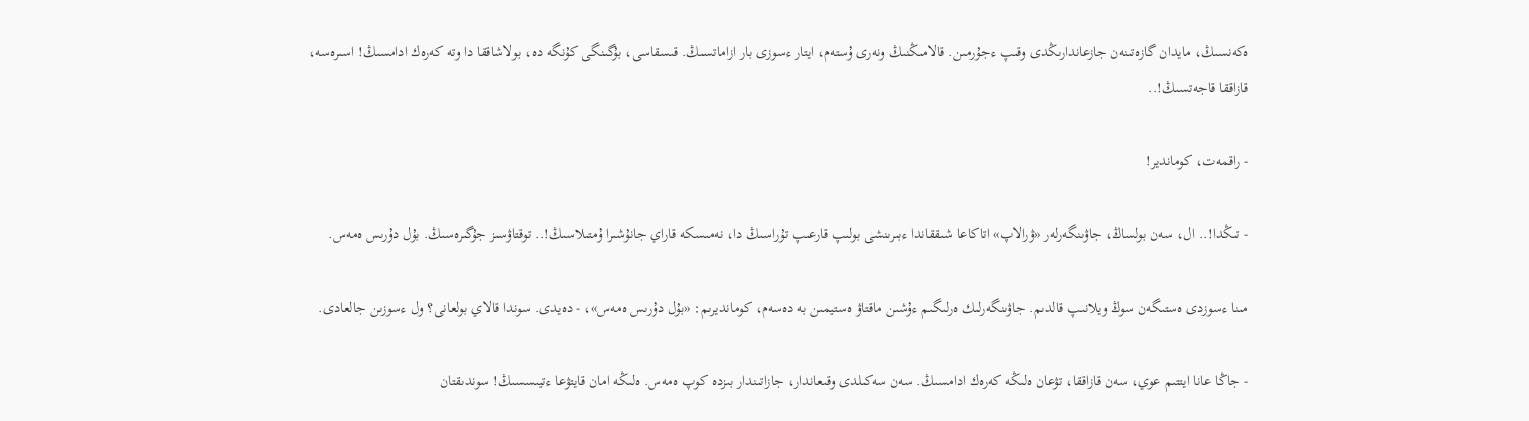ەكەنسىڭ، مايدان گازەتىنەن جازعاندارىڭدى وقىپ ءجۇرمىن. قالامىڭنىڭ ونەرى ۇستەم، ايتار ءسوزى بار ازاماتسىڭ. قىسقاسى، بۇگىنگى كۇنگە دە، بولاشاققا دا وتە كەرەك ادامسىڭ! اسىرەسە، قازاققا قاجەتسىڭ!..

- راقمەت، كوماندير!

- تىڭدا!.. ال، سەن بولساڭ، جاۋىنگەرلەر «ۋرالاپ» اتاكاعا شىققاندا ءبىرىنشى بولىپ قارعىپ تۇراسىڭ دا، نەمىسكە قاراي جانۇشىرا ۇمتىلاسىڭ!.. توقتاۋسىز جۇگىرەسىڭ. بۇل دۇرىس ەمەس.

مىنا ءسوزدى ەستىگەن سوڭ ويلانىپ قالدىم. جاۋىنگەرلىك ەرلىگىم ءۇشىن ماقتاۋ ەستيمىن بە دەسەم، كومانديرىم: «بۇل دۇرىس ەمەس»، - دەيدى. سوندا قالاي بولعانى؟ ول ءسوزىن جالعادى.

- جاڭا عانا ايتتىم عوي، سەن قازاققا، تۋعان ەلىڭە كەرەك ادامسىڭ. سەن سەكىلدى وقىعاندار، جازاتىندار بىزدە كوپ ەمەس. ەلىڭە امان قايتۋعا ءتيىسسىڭ! سوندىقتان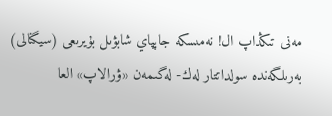مەنى تىڭداپ ال! نەمىسكە جاپپاي شابۋىل بۇيرىعى (سيگنالى) بەرىلگەندە سولداتتار لەك- لەگىمەن «ۋرالاپ» العا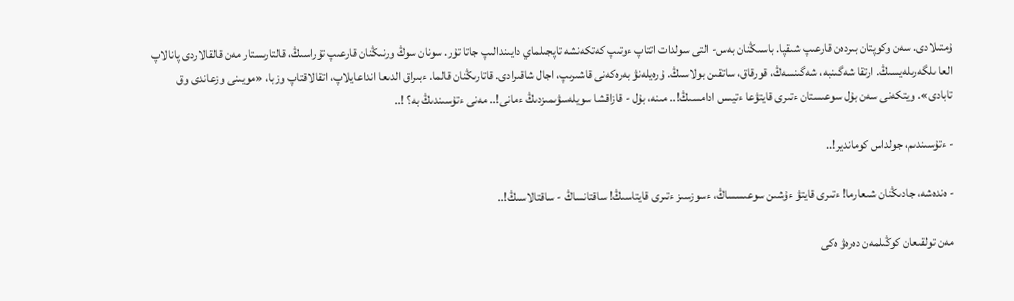ۇمتىلادى. سەن وكوپتان بىردەن قارعىپ شىقپا. باسىڭنان بەس- التى سولدات اتتاپ ءوتىپ كەتكەنشە تاپجىلماي دايىندالىپ جاتا تۇر. سونان سوڭ ورنىڭنان قارعىپ تۇراسىڭ، قالتارىستار مەن قالقالاردى پانالاپ العا ىلگەرىلەيسىڭ. ارتقا شەگىنبە، شەگىنسەڭ، قورقاق، ساتقىن بولاسىڭ. ۇرەيلەنۋ بەرەكەنى قاشىرىپ، اجال شاقىرادى. قاتارىڭنان قالما. ءبىراق الدىعا انداعايلاپ، اتقالاقتاپ وزبا، «مويىنى وزعاندى وق تابادى». ويتكەنى سەن بۇل سوعىستان ءتىرى قايتۋعا ءتيىس ادامسىڭ!.. مىنە، بۇل - قازاقشا سويلەسۋىمىزدىڭ ءمانى!.. مەنى ءتۇسىندىڭ بە؟ !..

- ءتۇسىندىم، جولداس كوماندير!..

- ەندەشە، جادىڭنان شىعارما! ءتىرى قايتۋ ءۇشىن سوعىسساڭ، ءسوزسىز ءتىرى قايتاسىڭ! ساقتانساڭ - ساقتالاسىڭ!..

مەن تولقىعان كوڭىلمەن دەرەۋ ەكى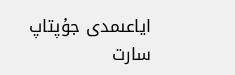اياعىمدى جۇپتاپ سارت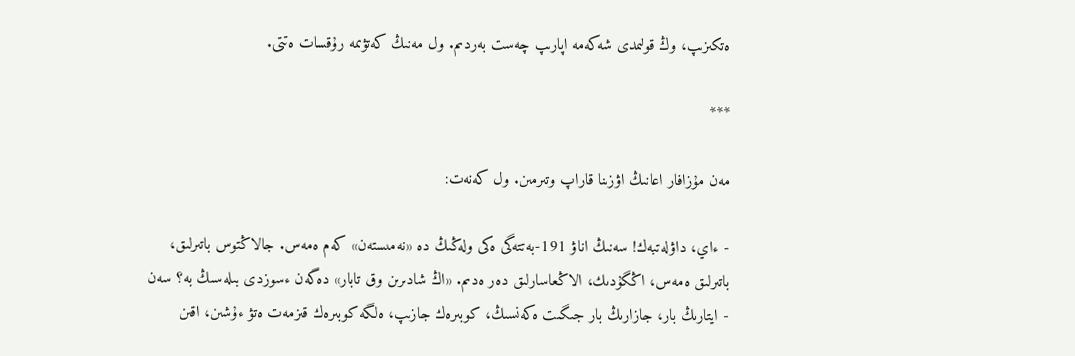ەتكىزىپ، وڭ قولىمدى شەكەمە اپارىپ چەست بەردىم. ول مەنىڭ كەتۋىمە رۇقسات ەتتى.

***

مەن مۇزافار اعانىڭ اۋزىنا قاراپ وتىرمىن. ول كەنەت:

- ءاي، داۋلەتبەك! سەنىڭ اناۋ 191-بەتتەگى ەكى ولەڭىڭ دە «نەمىستەن» كەم ەمەس. جالاڭتوس باتىرلىق، باتىرلىق ەمەس، اڭگۇدىك، الاڭعاسارلىق دەر ەدىم. «اڭ شادىرىن وق تابار» دەگەن ءسوزدى بىلەسىڭ بە؟ سەن - ايتارىڭ بار، جازارىڭ بار جىگىت ەكەنسىڭ، كوبىرەك جازىپ، ەلگە كوبىرەك قىزمەت ەتۋ ءۇشىن، اقىن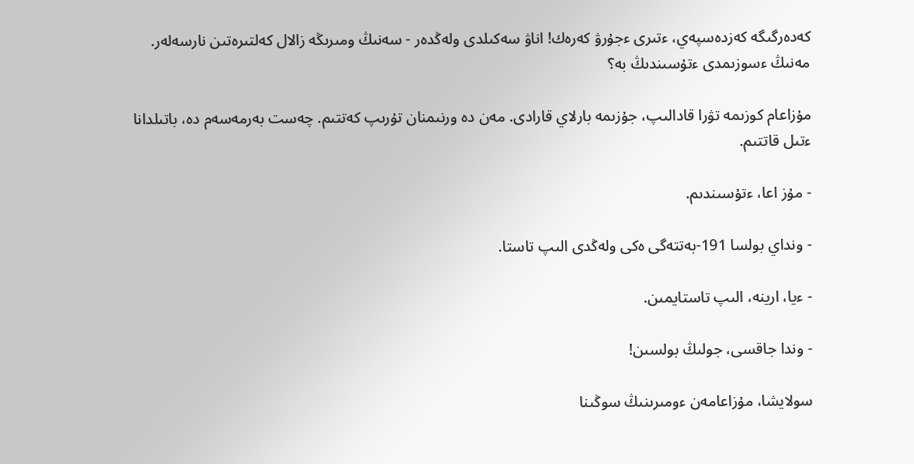كەدەرگىگە كەزدەسپەي، ءتىرى ءجۇرۋ كەرەك! اناۋ سەكىلدى ولەڭدەر - سەنىڭ ومىرىڭە زالال كەلتىرەتىن نارسەلەر. مەنىڭ ءسوزىمدى ءتۇسىندىڭ بە؟

مۇزاعام كوزىمە تۋرا قادالىپ، جۇزىمە بارلاي قارادى. مەن دە ورنىمنان تۇرىپ كەتتىم. چەست بەرمەسەم دە، باتىلدانا ءتىل قاتتىم.

- مۇز اعا، ءتۇسىندىم.

- ونداي بولسا 191-بەتتەگى ەكى ولەڭدى الىپ تاستا.

- ءيا، ارينە، الىپ تاستايمىن.

- وندا جاقسى، جولىڭ بولسىن!

سولايشا، مۇزاعامەن ءومىرىنىڭ سوڭىنا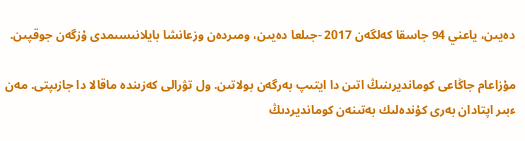دەيىن، ياعني 94 جاسقا كەلگەن 2017 -جىلعا دەيىن، ومىردەن وزعانشا بايلانىسىمدى ۇزگەن جوقپىن.

مۇزاعام جاڭاعى كومانديرىنىڭ اتىن دا ايتىپ بەرگەن بولاتىن. ول تۋرالى كەزىندە ماقالا دا جازىپتى. مەن ءبىر اپتادان بەرى كۇندەلىك بەتىنەن كومانديردىڭ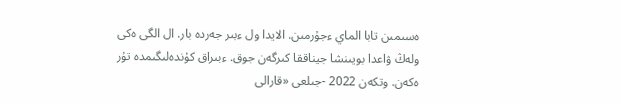ەسىمىن تابا الماي ءجۇرمىن. الايدا ول ءبىر جەردە بار. ال الگى ەكى ولەڭ ۋاعدا بويىنشا جيناققا كىرگەن جوق. ءبىراق كۇندەلىگىمدە تۇر ەكەن. وتكەن 2022 -جىلعى «قارالى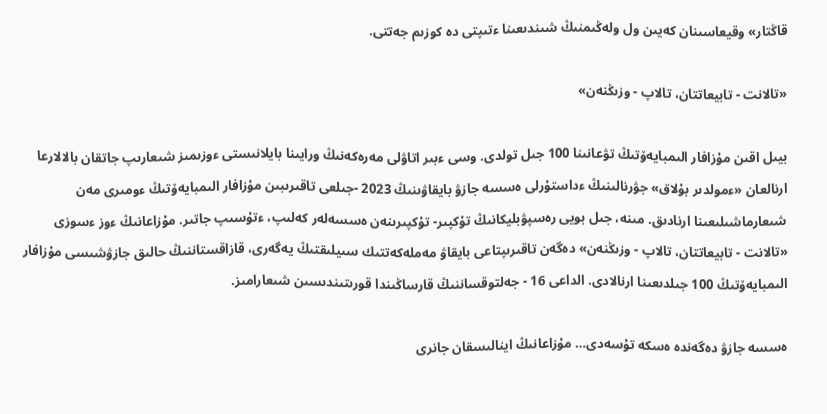قاڭتار» وقيعاسىنان كەيىن ول ولەڭىمنىڭ شىندىعىنا ءتىپتى دە كوزىم جەتتى.

«تالانت - تابيعاتتان، تالاپ - وزىڭنەن»

بيىل اقىن مۇزافار الىمبايەۆتىڭ تۋعانىنا 100 جىل تولدى. وسى ءبىر اتاۋلى مەرەكەنىڭ ورايىنا بايلانىستى ءوزىمىز شىعارىپ جاتقان بالالارعا ارنالعان «ءمولدىر بۇلاق» جۋرنالىنىڭ ءداستۇرلى ەسسە جازۋ بايقاۋىنىڭ 2023 -جىلعى تاقىرىبىن مۇزافار الىمبايەۆتىڭ ءومىرى مەن شىعارماشىلىعىنا ارنادىق. مىنە، جىل بويى رەسپۋبليكانىڭ تۇكپىر- تۇكپىرىنەن ەسسەلەر كەلىپ، ءتۇسىپ جاتىر. مۇزاعانىڭ ءوز ءسوزى «تالانت - تابيعاتتان، تالاپ - وزىڭنەن» دەگەن تاقىرىپتاعى بايقاۋ مەملەكەتتىك سىيلىقتىڭ يەگەرى، قازاقستاننىڭ حالىق جازۋشىسى مۇزافار الىمبايەۆتىڭ 100 جىلدىعىنا ارنالادى. الداعى 16 - جەلتوقساننىڭ قارساڭىندا قورىتىندىسىن شىعارامىز.

ەسسە جازۋ دەگەندە ەسكە تۇسەدى… مۇزاعانىڭ اينالىسقان جانرى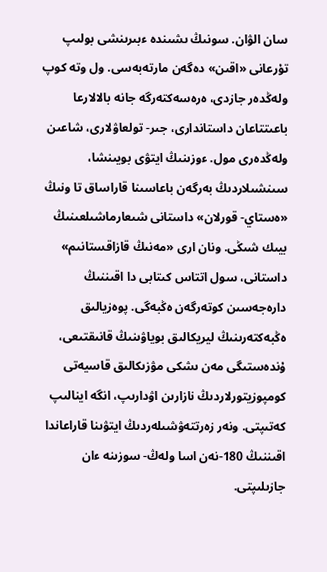سان الۋان. سونىڭ ىشىندە ءبىرىنشى بولىپ تۇرعانى «اقىن» دەگەن مارتەبەسى. ول وتە كوپ ولەڭدەر جازدى، ەرەسەكتەرگە جانە بالالارعا باعىتتاعان داستاندارى، جىر- تولعاۋلارى، شاعىن ولەڭدەرى مول. ءوزىنىڭ ايتۋى بويىنشا، سىنشىلاردىڭ بەرگەن باعاسىنا قاراساق تا ونىڭ «ەستاي- قورلان» داستانى شىعارماشىلعىنىڭ بيىك شىڭى. ونان ارى «مەنىڭ قازاقستانىم» داستانى، سول اتتاس كىتابى دا اقىننىڭ دارەجەسىن كوتەرگەن ەڭبەگى. پوەزيالىق ەڭبەكتەرىنىڭ ليريكالىق بوياۋىنىڭ قانىقتىعى، ۇندەستىگى مەن ىشكى مۋزىكالىق قاسيەتى كومپوزيتورلاردىڭ نازارىن اۋدارىپ، انگە اينالىپ كەتىپتى. ونەر زەرتتەۋشىلەردىڭ ايتۋىنا قاراعاندا اقىننىڭ 180-نەن اسا ولەڭ- سوزىنە ءان جازىلىپتى.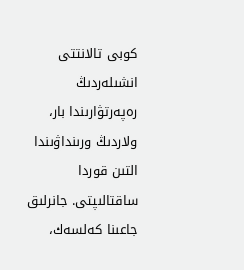كوبى تالانتتى انشىلەردىڭ رەپەرتۋارىندا بار، ولاردىڭ ورىنداۋىندا التىن قوردا ساقتالىپتى. جانرلىق جاعىنا كەلسەك،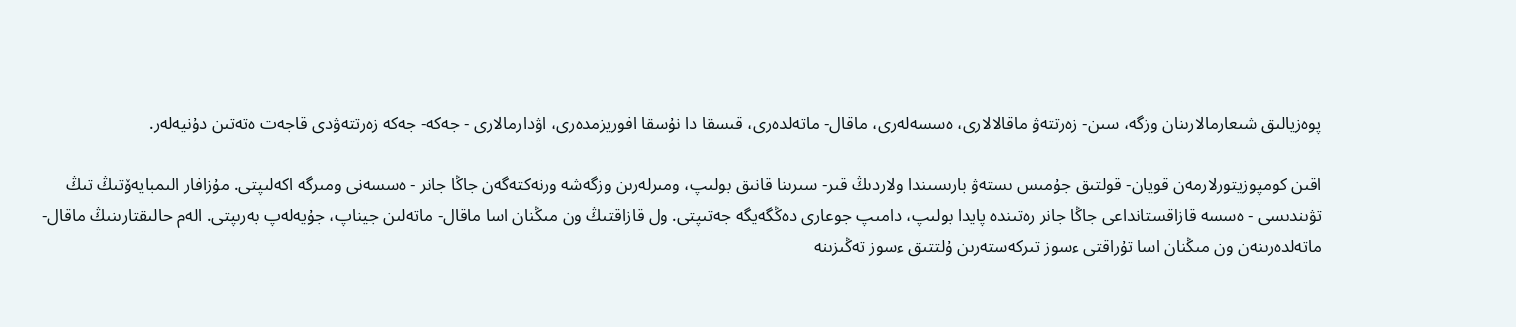پوەزيالىق شىعارمالارىنان وزگە، سىن- زەرتتەۋ ماقالالارى، ەسسەلەرى، ماقال- ماتەلدەرى، قىسقا دا نۇسقا افوريزمدەرى، اۋدارمالارى - جەكە- جەكە زەرتتەۋدى قاجەت ەتەتىن دۇنيەلەر.

اقىن كومپوزيتورلارمەن قويان- قولتىق جۇمىس ىستەۋ بارىسىندا ولاردىڭ قىر- سىرىنا قانىق بولىپ، ومىرلەرىن وزگەشە ورنەكتەگەن جاڭا جانر - ەسسەنى ومىرگە اكەلىپتى. مۇزافار الىمبايەۆتىڭ تىڭ تۋىندىسى - ەسسە قازاقستانداعى جاڭا جانر رەتىندە پايدا بولىپ، دامىپ جوعارى دەڭگەيگە جەتىپتى. ول قازاقتىڭ ون مىڭنان اسا ماقال- ماتەلىن جيناپ، جۇيەلەپ بەرىپتى. الەم حالىقتارىنىڭ ماقال- ماتەلدەرىنەن ون مىڭنان اسا تۇراقتى ءسوز تىركەستەرىن ۇلتتىق ءسوز تەڭىزىنە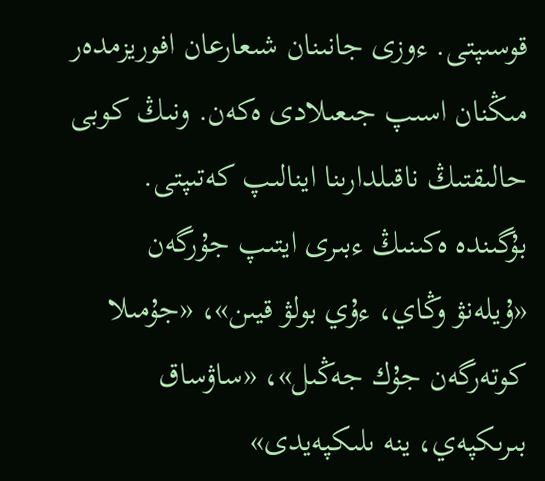قوسىپتى. ءوزى جانىنان شىعارعان افوريزمدەر مىڭنان اسىپ جىعىلادى ەكەن. ونىڭ كوبى حالىقتىڭ ناقىلدارىنا اينالىپ كەتىپتى. بۇگىندە ەكىنىڭ ءبىرى ايتىپ جۇرگەن «ۇيلەنۋ وڭاي، ءۇي بولۋ قيىن»، «جۇمىلا كوتەرگەن جۇك جەڭىل»، «ساۋساق بىرىكپەي، ينە ىلىكپەيدى»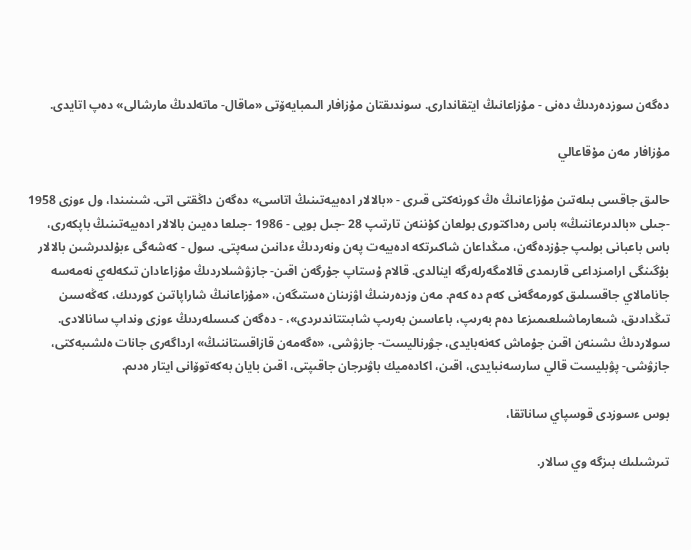دەگەن سوزدەردىڭ دەنى - مۇزاعانىڭ ايتقاندارى. سوندىقتان مۇزافار الىمبايەۆتى «ماقال- ماتەلدىڭ مارشالى» دەپ اتايدى.

مۇزافار مەن مۇقاعالي

حالىق جاقسى بىلەتىن مۇزاعانىڭ ەڭ كورنەكتى قىرى - «بالالار ادەبيەتىنىڭ اتاسى» دەگەن داڭقتى اتى. شىنىندا، ول ءوزى 1958 -جىلى «بالدىرعاننىڭ» باس رەداكتورى بولعان كۇننەن تارتىپ 28 -جىل بويى - 1986 -جىلعا دەيىن بالالار ادەبيەتىنىڭ باپكەرى، باس باعبانى بولىپ جۇزدەگەن، مىڭداعان شاكىرتكە ادەبيەت پەن ونەردىڭ ءدانىن سەپتى. سول - كەشەگى ءبۇلدىرشىن بالالار بۇگىنگى ارامىزداعى قارىمدى قالامگەرلەرگە اينالدى. قالام ۇستاپ جۇرگەن اقىن- جازۋشىلاردىڭ مۇزاعادان تىكەلەي نەمەسە جانامالاي جاقسىلىق كورمەگەنى كەم دە كەم. مەن وزدەرىنىڭ اۋزىنان ەستىگەن، «مۇزاعانىڭ شاراپاتىن كوردىك، كەڭەسىن تىڭدادىق، شىعارماشىلعىمىزعا دەم بەرىپ، باعاسىن بەرىپ شابىتتاندىردى»، - دەگەن كىسىلەردىڭ ءوزى ونداپ سانالادى. سولاردىڭ ىشىنەن اقىن جۇماش كەنەبايدى، جۋرناليست- جازۋشى، «ەگەمەن قازاقستاننىڭ» ارداگەرى جانات ەلشىبەكتى، جازۋشى- پۋبليست قالي سارسەنبايدى، اقىن، اكادەميك باۋىرجان جاقىپتى، اقىن بايان بەكەتوۆانى ايتار ەدىم.

بوس ءسوزدى قوسپاي ساناتقا،

تىرشىلىك بىزگە وي سالار.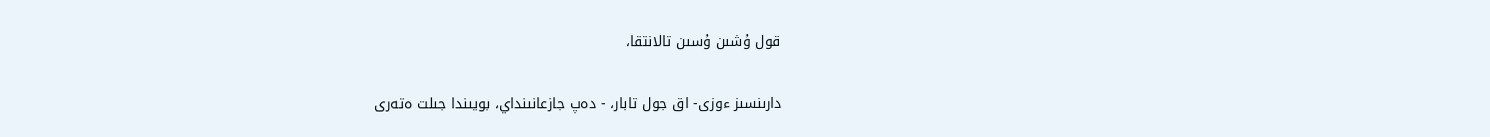قول ۇشىن ۇسىن تالانتقا،

دارىنسىز ءوزى- اق جول تابار، - دەپ جازعانىنداي، بويىندا جىلت ەتەرى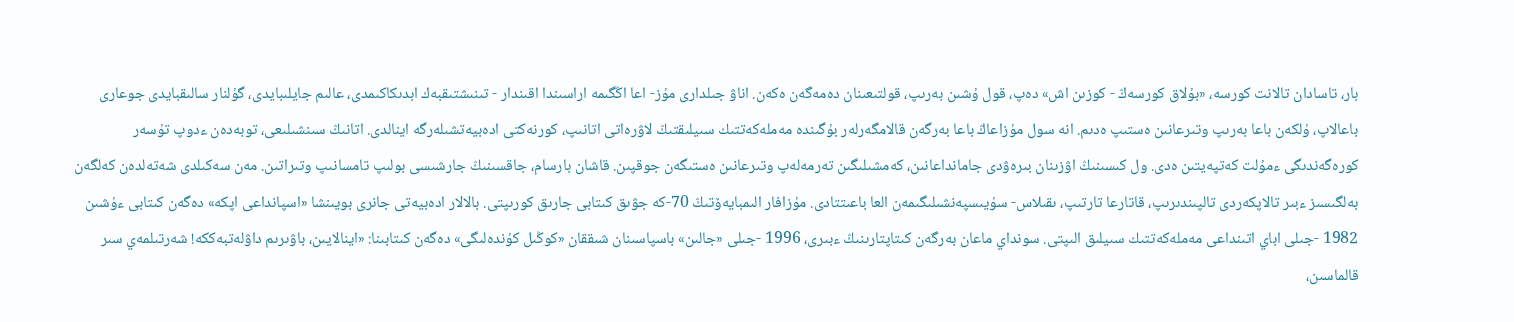بار، تاسادان تالانت كورسە، «بۇلاق كورسەڭ - كوزىن اش» دەپ، قول ۇشىن بەرىپ، قولتىعىنان دەمەگەن ەكەن. اناۋ جىلدارى مۇز- اعا اڭگىمە اراسىندا اقىندار - تىنىشتىقبەك ابدىكاكىمدى، عالىم جايلىبايدى، گۇلنار سالىقبايدى جوعارى باعالاپ، ۇلكەن باعا بەرىپ وتىرعانىن ەستىپ ەدىم. انە سول مۇزاعاڭ باعا بەرگەن قالامگەرلەر بۇگىندە مەملەكەتتىك سىيلىقتىڭ لاۋرەاتى اتانىپ، كورنەكتى ادەبيەتشىلەرگە اينالدى. اتانىڭ سىنشىلىعى، توبەدەن ءدوپ تۇسەر كورەگەندىگى ءمۇلت كەتپەيتىن ەدى. ول كىسىنىڭ اۋزىنان بىرەۋدى جامانداعانىن، كەمشىلىگىن تەرمەلەپ وتىرعانىن ەستىگەن جوقپىن. قاشان بارسام، جاقسىنىڭ جارشىسى بولىپ تامسانىپ وتىراتىن. مەن سەكىلدى شەتەلدەن كەلگەن بەلگىسىز ءبىر تالاپكەردى تالپىندىرىپ، قاتارعا تارتىپ، ىقىلاس- سۇيىسپەنشىلىگىمەن العا باعىتتادى. مۇزافار الىمبايەۆتىڭ 70-كە جۋىق كىتابى جارىق كورىپتى. بالالار ادەبيەتى جانرى بويىنشا «اسپانداعى اپكە» دەگەن كىتابى ءۇشىن 1982 -جىلى اباي اتىنداعى مەملەكەتتىك سىيلىق الىپتى. سونداي ماعان بەرگەن كىتاپتارىنىڭ ءبىرى، 1996 -جىلى «جالىن» باسپاسىنان شىققان «كوڭىل كۇندەلىگى» دەگەن كىتابىنا: «اينالايىن، باۋىرىم داۋلەتبەككە! شەرتىلمەي سىر قالماسىن،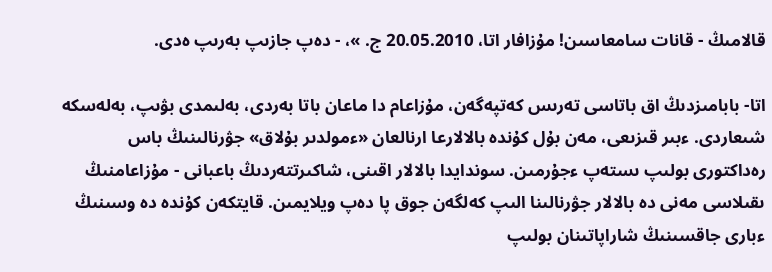قالامىڭ - قانات سامعاسىن! مۇزافار اتا، 20.05.2010 ج. »، - دەپ جازىپ بەرىپ ەدى.

اتا- بابامىزدىڭ اق باتاسى تەرىس كەتپەگەن، مۇزاعام دا ماعان باتا بەردى، بەلىمدى بۋىپ، بەلەسكە شىعاردى. ءبىر قىزىعى، مەن بۇل كۇندە بالالارعا ارنالعان «ءمولدىر بۇلاق» جۋرنالىنىڭ باس رەداكتورى بولىپ ىستەپ ءجۇرمىن. سوندايدا بالالار اقىنى، شاكىرتتەردىڭ باعبانى - مۇزاعامنىڭ ىقىلاسى مەنى دە بالالار جۋرنالىنا الىپ كەلگەن جوق پا دەپ ويلايمىن. قايتكەن كۇندە دە وسىنىڭ ءبارى جاقسىنىڭ شاراپاتىنان بولىپ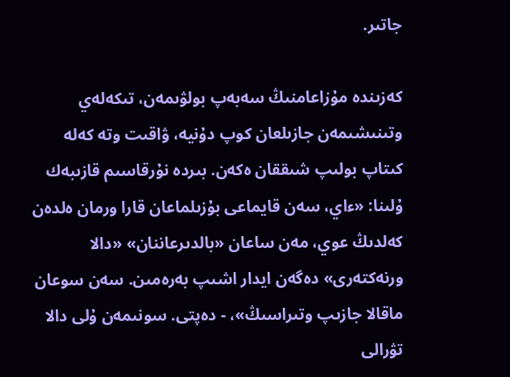جاتىر.

كەزىندە مۇزاعامنىڭ سەبەپ بولۋىمەن، تىكەلەي وتىنىشىمەن جازىلعان كوپ دۇنيە، ۋاقىت وتە كەلە كىتاپ بولىپ شىققان ەكەن. بىردە نۇرقاسىم قازىبەك ۇلىنا: «ءاي، سەن قايماعى بۇزىلماعان قارا ورمان ەلدەن كەلدىڭ عوي، مەن ساعان «بالدىرعاننان» «دالا ورنەكتەرى» دەگەن ايدار اشىپ بەرەمىن. سەن سوعان ماقالا جازىپ وتىراسىڭ»، - دەپتى. سونىمەن ۇلى دالا تۋرالى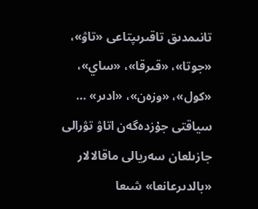تانىمدىق تاقىرىپتاعى «تاۋ»، «جوتا»، «قىرقا»، «ساي»، «كول»، «وزەن»، «ادىر» … سياقتى جۇزدەگەن اتاۋ تۋرالى جازىلعان سەريالى ماقالالار «بالدىرعانعا» شىعا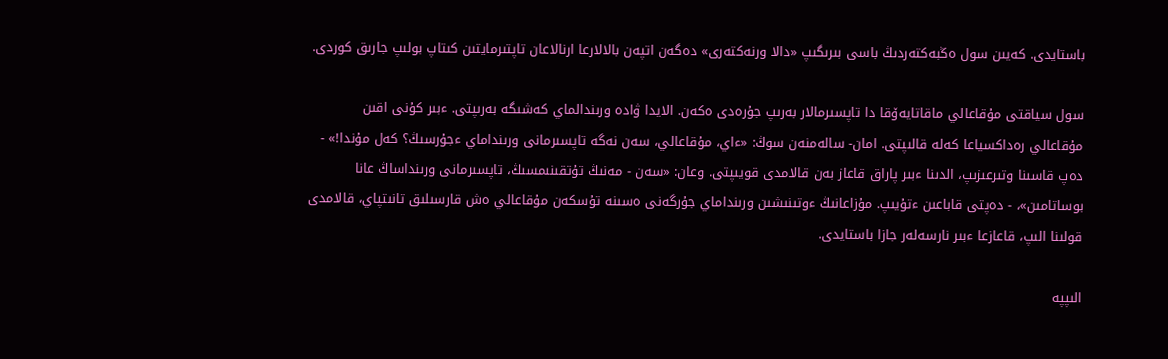باستايدى. كەيىن سول ەڭبەكتەردىڭ باسى بىرىگىپ «دالا ورنەكتەرى» دەگەن اتپەن بالالارعا ارنالاعان تاپتىرمايتىن كىتاپ بولىپ جارىق كوردى.

سول سياقتى مۇقاعالي ماقاتايەۆقا دا تاپسىرمالار بەرىپ جۇرەدى ەكەن. الايدا ۋادە ورىندالماي كەشىگە بەرىپتى. ءبىر كۇنى اقىن مۇقاعالي رەداكسياعا كەلە قالىپتى. امان- سالەمنەن سوڭ: «ءاي، مۇقاعالي، سەن نەگە تاپسىرمانى ورىنداماي ءجۇرسىڭ؟ كەل مۇندا!» - دەپ قاسىنا وتىرعىزىپ، الدىنا ءبىر پاراق قاعاز بەن قالامدى قويىپتى. وعان: «سەن - مەنىڭ تۇتقىنىمسىڭ، تاپسىرمانى ورىنداساڭ عانا بوساتامىن»، - دەپتى قاباعىن ءتۇيىپ. مۇزاعانىڭ ءوتىنىشىن ورىنداماي جۇرگەنى ەسىنە تۇسكەن مۇقاعالي ەش قارسىلىق تانىتپاي، قالامدى قولىنا الىپ، قاعازعا ءبىر نارسەلەر جازا باستايدى.

الىپپە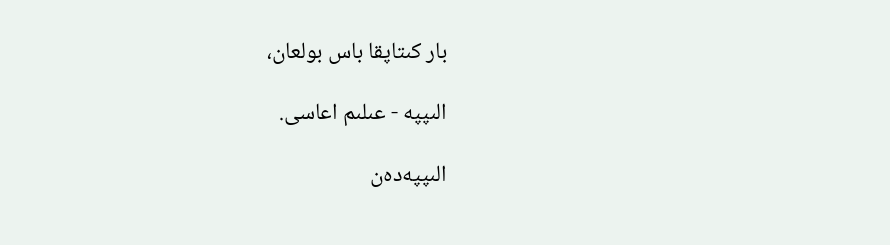بار كىتاپقا باس بولعان،

الىپپە - عىلىم اعاسى.

الىپپەدەن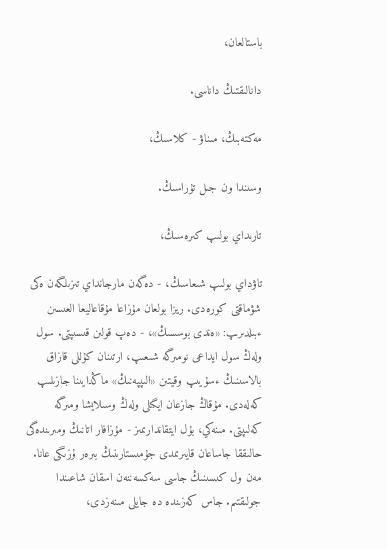باستالعان،

دانالىقتىڭ داناسى.

مەكتەبىڭ، مىناۋ - كلاسىڭ،

وسىندا ون جىل تۇراسىڭ.

تارىداي بولىپ كىرەسىڭ،

تاۋداي بولىپ شىعاسىڭ، - دەگەن مارجانداي تىزىلگەن ەكى شۋماقتى كورەدى. ريزا بولعان مۇزاعا مۇقاعاليعا العىسىن ءبىلدىرىپ: «ەندى بوسسىڭ»، - دەپ قولىن قىسىپتى. سول ولەڭ سول ايداعى نومىرگە شىعىپ، ارتىنان كۇللى قازاق بالاسىنىڭ ءسۇيىپ وقيتىن «الىپپەنىڭ» ماڭدايىنا جازىلىپ كەلەدى. مۇقاڭ جازعان ايگىلى ولەڭ وسىلايشا ومىرگە كەلىپتى. مىنەكي، بۇل ايتقاندارىمىز - مۇزافار اتانىڭ ومىرىندەگى حالىققا جاساعان قايىرىمدى جۇمىستارىنىڭ بىرەر ۇزىگى عانا. مەن ول كىسىنىڭ جاسى سەكسەننەن اسقان شاعىندا جولىقتىم. جاس كەزىندە دە جايلى مىنەزدى،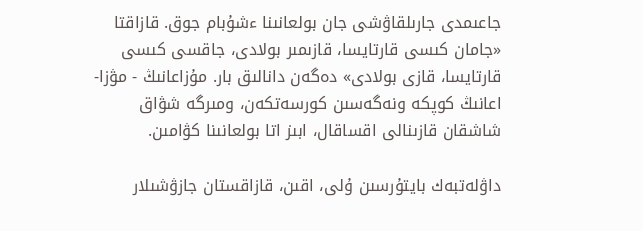جاعىمدى جارىلقاۋشى جان بولعانىنا ءشۇبام جوق. قازاقتا «جامان كىسى قارتايسا، قازىمىر بولادى، جاقسى كىسى قارتايسا، قازى بولادى» دەگەن دانالىق بار. مۇزاعانىڭ - مۋزا- اعانىڭ كوپكە ونەگەسىن كورسەتكەن، ومىرگە شۋاق شاشقان قازىنالى اقساقال، ابىز اتا بولعانىنا كۋامىن.

داۋلەتبەك بايتۇرسىن ۇلى، اقىن، قازاقستان جازۋشىلار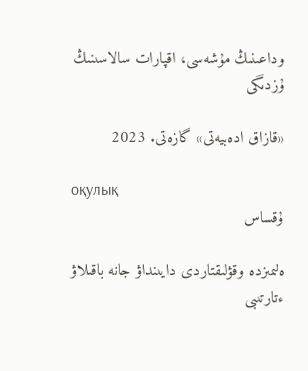وداعىنىڭ مۇشەسى، اقپارات سالاسىنىڭ ۇزدىگى

«قازاق ادەبيەتى» گازەتى. 2023

оқулық
ۇقساس

ەلىمىزدە وقۋلىقتاردى دايىنداۋ جانە باقىلاۋ ءتارتىبى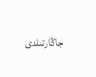جاڭارتىلدى